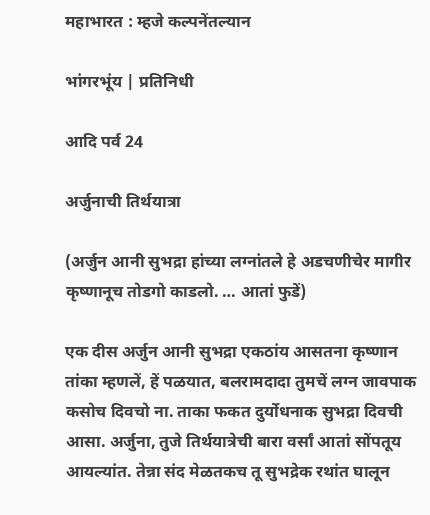महाभारत : म्हजे कल्पनेंतल्यान

भांगरभूंय | प्रतिनिधी

आदि पर्व 24

अर्जुनाची तिर्थयात्रा

(अर्जुन आनी सुभद्रा हांच्या लग्नांतले हे अडचणीचेर मागीर कृष्णानूच तोडगो काडलो. … आतां फुडें)

एक दीस अर्जुन आनी सुभद्रा एकठांय आसतना कृष्णान तांका म्हणलें, हें पळयात, बलरामदादा तुमचें लग्न जावपाक कसोच दिवचो ना. ताका फकत दुर्योधनाक सुभद्रा दिवची आसा. अर्जुना, तुजे तिर्थयात्रेची बारा वर्सां आतां सोंपतूय आयल्यांत. तेन्ना संद मेळतकच तू सुभद्रेक रथांत घालून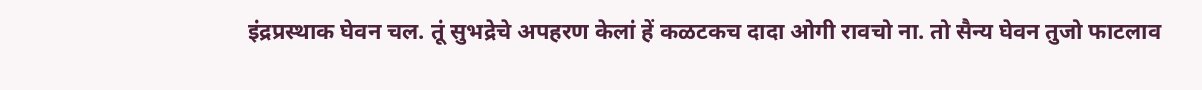इंद्रप्रस्थाक घेवन चल. तूं सुभद्रेचे अपहरण केलां हें कळटकच दादा ओगी रावचो ना. तो सैन्य घेवन तुजो फाटलाव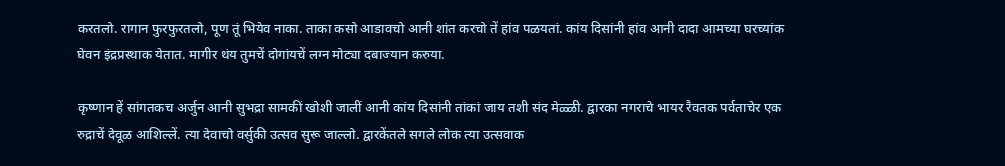करतलो. रागान फुरफुरतलो, पूण तूं भियेव नाका. ताका कसो आडावचो आनी शांत करचो तें हांव पळयतां. कांय दिसांनी हांव आनी दादा आमच्या घरच्यांक घेवन इंद्रप्रस्थाक येतात. मागीर थंय तुमचें दोगांयचें लग्न मोट्या दबाज्यान करुया.

कृष्णान हें सांगतकच अर्जुन आनी सुभद्रा सामकीं खोशी जालीं आनी कांय दिसांनी तांकां जाय तशी संद मेळ्ळी. द्वारका नगराचे भायर रैवतक पर्वताचेर एक रुद्राचें देवूळ आशिल्लें. त्या देवाचो वर्सुकी उत्सव सुरू जाल्लो. द्वारकेंतले सगले लोक त्या उत्सवाक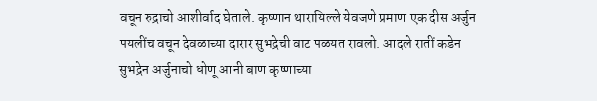वचून रुद्राचो आशीर्वाद घेताले. कृष्णान थारायिल्ले येवजणे प्रमाण एक दीस अर्जुन पयलींच वचून देवळाच्या दारार सुभद्रेची वाट पळयत रावलो. आदले रातीं कडेन सुभद्रेन अर्जुनाचो धोणू आनी बाण कृष्णाच्या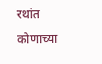रथांत कोणाच्या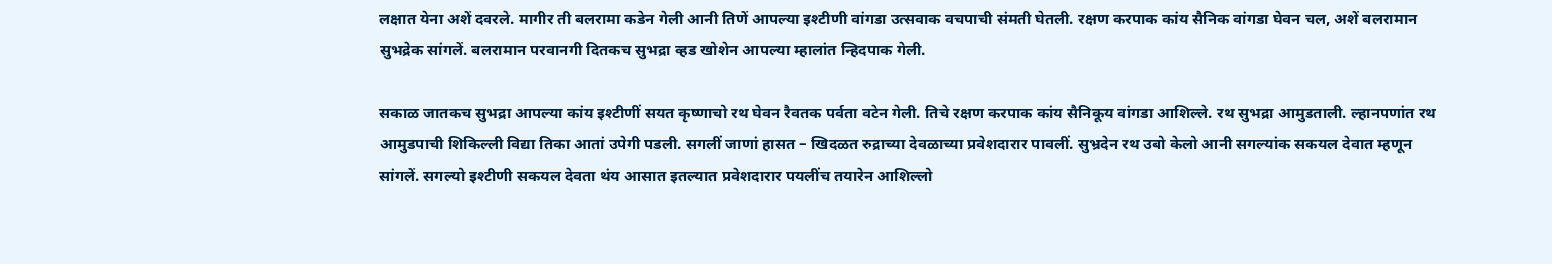लक्षात येना अशें दवरले. मागीर ती बलरामा कडेन गेली आनी तिणें आपल्या इश्टीणी वांगडा उत्सवाक वचपाची संमती घेतली. रक्षण करपाक कांय सैनिक वांगडा घेवन चल, अशें बलरामान सुभद्रेक सांगलें. बलरामान परवानगी दितकच सुभद्रा व्हड खोशेन आपल्या म्हालांत न्हिदपाक गेली.

सकाळ जातकच सुभद्रा आपल्या कांय इश्टीणीं सयत कृष्णाचो रथ घेवन रैवतक पर्वता वटेन गेली. तिचे रक्षण करपाक कांय सैनिकूय वांगडा आशिल्ले. रथ सुभद्रा आमुडताली. ल्हानपणांत रथ आमुडपाची शिकिल्ली विद्या तिका आतां उपेगी पडली. सगलीं जाणां हासत – खिदळत रुद्राच्या देवळाच्या प्रवेशदारार पावलीं. सुभ्रदेन रथ उबो केलो आनी सगल्यांक सकयल देवात म्हणून सांगलें. सगल्यो इश्टीणी सकयल देवता थंय आसात इतल्यात प्रवेशदारार पयलींच तयारेन आशिल्लो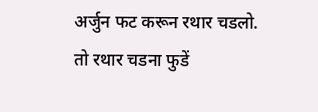अर्जुन फट करून रथार चडलो. तो रथार चडना फुडें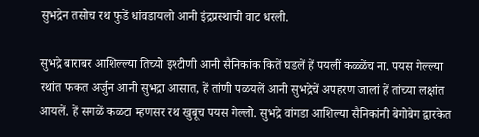सुभद्रेन तसोच रथ फुडें धांवडायलो आनी इंद्रप्रस्थाची वाट धरली.

सुभद्रे बाराबर आशिल्ल्या तिच्यो इश्टीणी आनी सैनिकांक कितें घडलें हें पयलीं कळ्ळेंच ना. पयस गेल्ल्या रथांत फकत अर्जुन आनी सुभद्रा आसात, हें तांणी पळयलें आनी सुभद्रेचें अपहरण जालां हें तांच्या लक्षांत आयलें. हें सगळें कळटा म्हणसर रथ खुबूच पयस गेल्लो. सुभद्रे वांगडा आशिल्या सैनिकांनी बेगोबेग द्वारकेत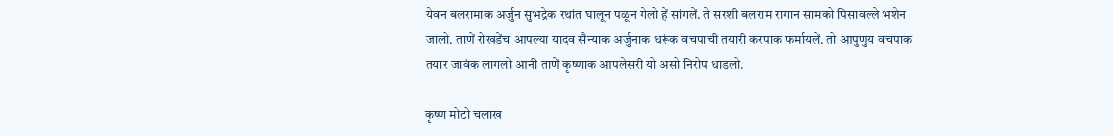येवन बलरामाक अर्जुन सुभद्रेक रथांत घालून पळून गेलो हें सांगलें. ते सरशी बलराम रागान सामको पिसावल्ले भशेन जालो. ताणें रोखडेंच आपल्या यादव सैन्याक अर्जुनाक धरूंक वचपाची तयारी करपाक फर्मायलें. तो आपुणुय वचपाक तयार जावंक लागलो आनी ताणें कृष्णाक आपलेसरी यो असो निरोप धाडलो.

कृष्ण मोटो चलाख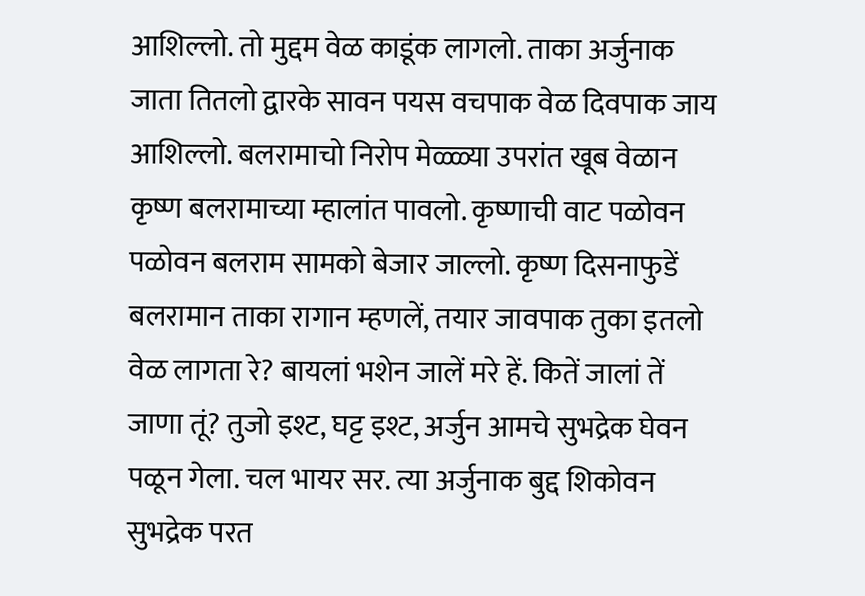आशिल्लो. तो मुद्दम वेळ काडूंक लागलो. ताका अर्जुनाक जाता तितलो द्वारके सावन पयस वचपाक वेळ दिवपाक जाय आशिल्लो. बलरामाचो निरोप मेळ्ळ्या उपरांत खूब वेळान कृष्ण बलरामाच्या म्हालांत पावलो. कृष्णाची वाट पळोवन पळोवन बलराम सामको बेजार जाल्लो. कृष्ण दिसनाफुडें बलरामान ताका रागान म्हणलें, तयार जावपाक तुका इतलो वेळ लागता रे? बायलां भशेन जालें मरे हें. कितें जालां तें जाणा तूं? तुजो इश्ट, घट्ट इश्ट, अर्जुन आमचे सुभद्रेक घेवन पळून गेला. चल भायर सर. त्या अर्जुनाक बुद्द शिकोवन सुभद्रेक परत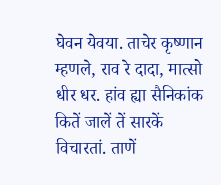घेवन येवया. ताचेर कृष्णान म्हणले, राव रे दादा, मात्सो धीर धर. हांव ह्या सैनिकांक कितें जालें तें सारकें विचारतां. ताणें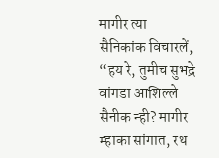मागीर त्या सैनिकांक विचारलें, “हय रे, तुमीच सुभद्रे वांगडा आशिल्ले सैनीक न्ही? मागीर म्हाका सांगात, रथ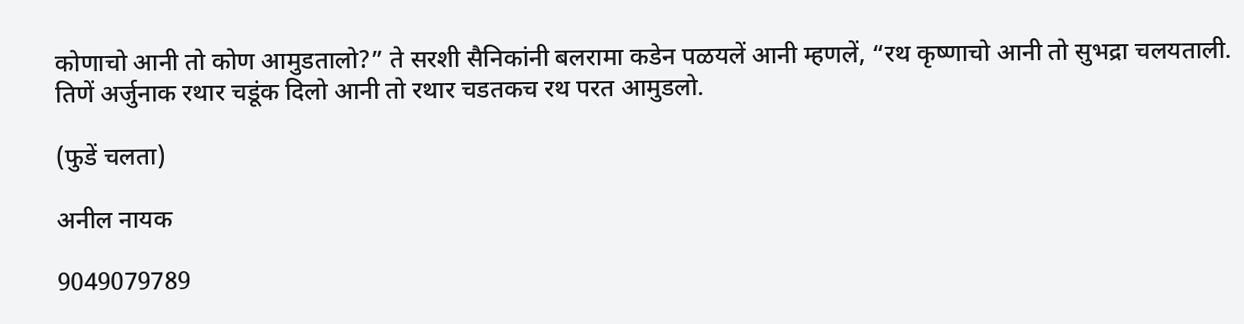कोणाचो आनी तो कोण आमुडतालो?” ते सरशी सैनिकांनी बलरामा कडेन पळयलें आनी म्हणलें, “रथ कृष्णाचो आनी तो सुभद्रा चलयताली. तिणें अर्जुनाक रथार चडूंक दिलो आनी तो रथार चडतकच रथ परत आमुडलो.

(फुडें चलता)

अनील नायक

9049079789